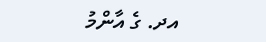އދ. ގެ އާންމު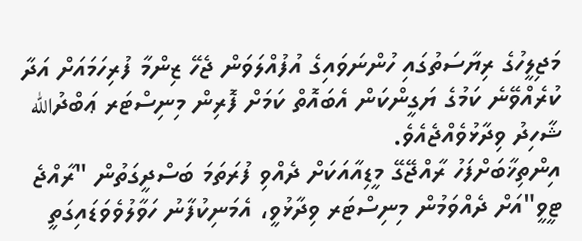މަޖިލީހުގެ ރިޔާސަތުގައި ހުންނަވައިގެ އުފުއްލަވަން ޖެހޭ ޒިންމާ ފުރިހަމައަށް އަދާ ކުރެއްވޭނެ ކަމުގެ ޔަގީންކަން އެބައޮތް ކަމަށް ފޮރިން މިނިސްޓަރ ޢަބްދުالله ޝާހިދު ވިދާޅުވެއްޖެއެވެ.
އިންތިޚާބަށްފަހު ރާއްޖޭގޭ މީޑިއާއަކަށް ދެއްވި ފުރަތަމަ ބަސްދީގަތުން "ރާއްޖެ ޓީވީ"އަށް ދެއްވަމުން މިނިސްޓަރ ވިދާޅުވީ، އެމަނިކުފާނު ހަވާލުވެވަޑައިގަތީ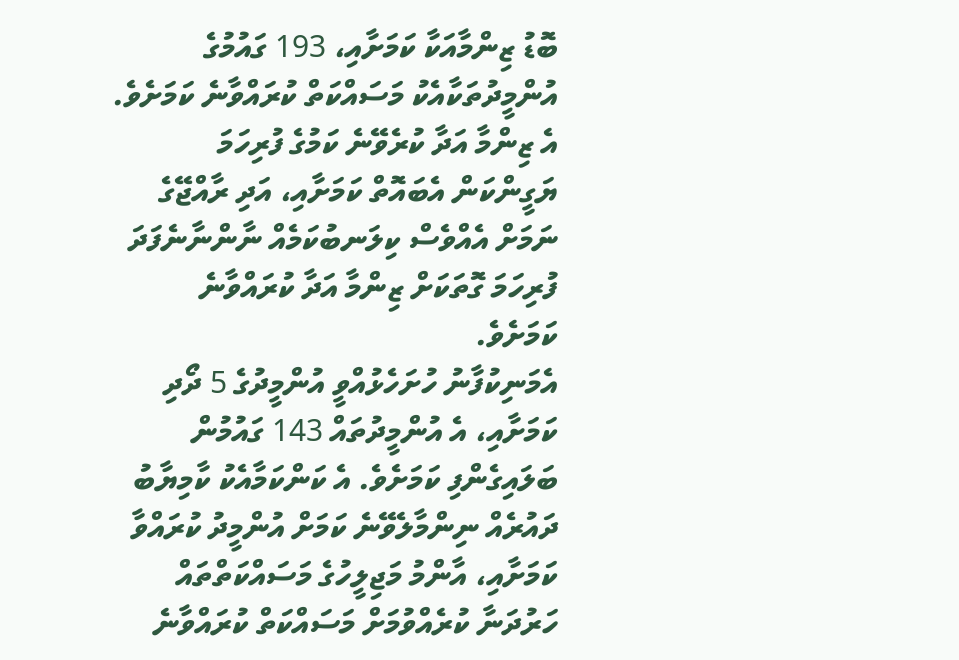ބޮޑު ޒިންމާއަކާ ކަމަށާއި، 193 ގައުމުގެ އުންމީދުތަކާއެކު މަސައްކަތް ކުރައްވާނެ ކަމަށެވެ. އެ ޒިންމާ އަދާ ކުރެވޭނެ ކަމުގެ ފުރިހަމަ ޔަގީންކަން އެބައޮތް ކަމަށާއި، އަދި ރާއްޖޭގެ ނަމަށް އެއްވެސް ކިލަނބުކަމެއް ނާންނާނެފަދަ ފުރިހަމަ ގޮތަކަށް ޒިންމާ އަދާ ކުރައްވާނެ ކަމަށެވެ.
އެމަނިކުފާނު ހުށަހެޅުއްވީ އުންމީދުގެ 5 ދޯދި ކަމަށާއި، އެ އުންމީދުތައް 143 ގައުމުން ބަލައިގެންފި ކަމަށެވެ. އެ ކަންކަމާއެކު ކާމިޔާބު ދައުރެއް ނިންމާލެވޭނެ ކަމަށް އުންމީދު ކުރައްވާ ކަމަށާއި، އާންމު މަޖިލީހުގެ މަސައްކަތްތައް ހަރުދަނާ ކުރެއްވުމަށް މަސައްކަތް ކުރައްވާނެ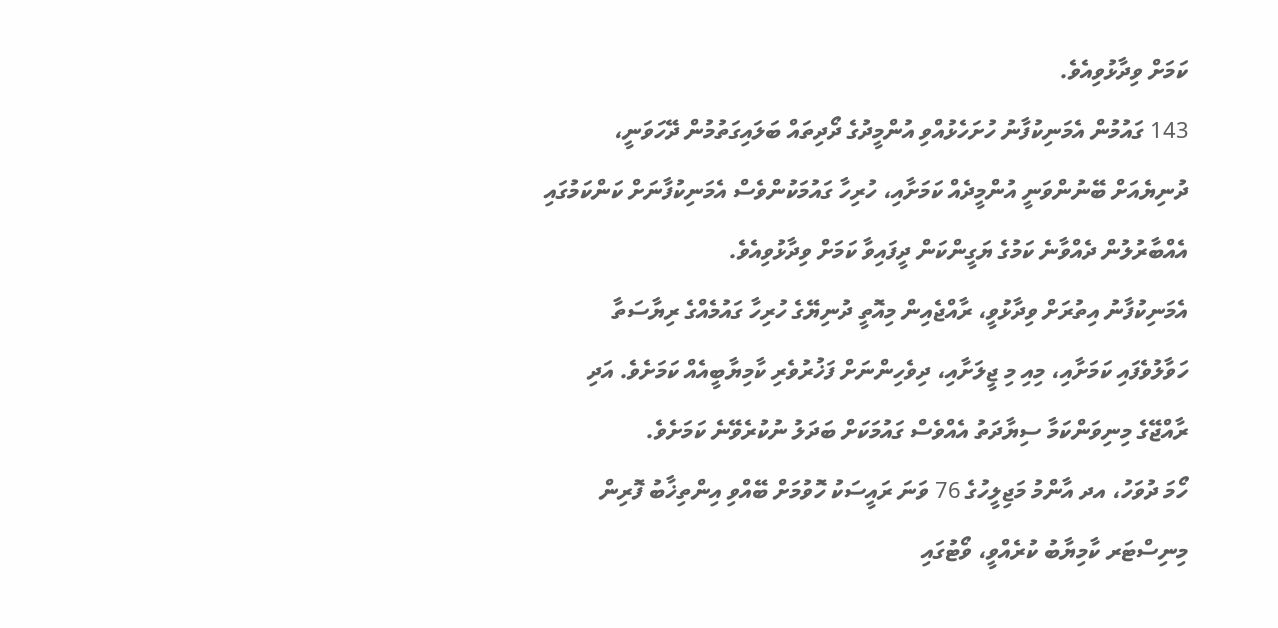ކަމަށް ވިދާޅުވިއެވެ.
143 ގައުމުން އެމަނިކުފާނު ހުށަހެޅުއްވި އުންމީދުގެ ދޯދިތައް ބަލައިގަތުމުން ދޭހަވަނީ، ދުނިޔެއަށް ބޭނުންވަނީ އުންމީދެއް ކަމަށާއި، ހުރިހާ ގައުމަކުންވެސް އެމަނިކުފާނަށް ކަންކަމުގައި އެއްބާރުލުން ދެއްވާނެ ކަމުގެ ޔަގީންކަން ދީފައިވާ ކަމަށް ވިދާޅުވިއެވެ.
އެމަނިކުފާނު އިތުރަށް ވިދާޅުވީ، ރާއްޖެއިން މިއޮތީ ދުނިޔޭގެ ހުރިހާ ގައުމެއްގެ ރިޔާސަތާ ހަވާލުވެފައި ކަމަށާއި، މިއި މި ޖީލަށާއި، ދިވެހިންނަށް ފަޚުރުވެރި ކާމިޔާބީއެއް ކަމަށެވެ. އަދި ރާއްޖޭގެ މިނިވަންކަމާ ސިޔާދަތު އެއްވެސް ގައުމަކަށް ބަދަލު ނުކުރެވޭނެ ކަމަށެވެ.
ހޯމަ ދުވަހު، އދ އާންމު މަޖިލީހުގެ 76 ވަނަ ރައީސަކު ހޮވުމަށް ބޭއްވި އިންތިޚާބު ފޮރިން މިނިސްޓަރ ކާމިޔާބު ކުރެއްވީ، ވޯޓުގައި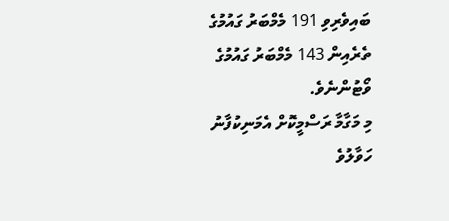ބައިވެރިވި 191 މެމްބަރު ގައުމުގެ ތެރެއިން 143 މެމްބަރު ގައުމުގެ ވޯޓުންނެވެ.
މި މަގާމާ ރަސްމީކޮށް އެމަނިކުފާނު ހަވާލުވެ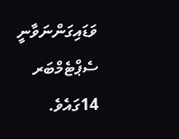ވަޑައިގަންނަވާނީ ސެޕްޓެމްބަރ 14ގައެވެ.